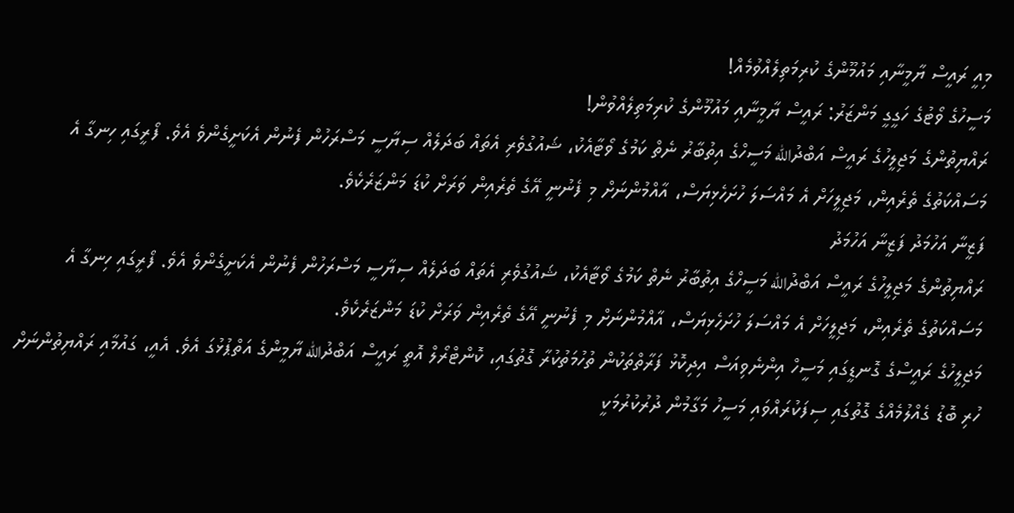މިއީ ރައީސް ޔާމީނާއި މައުމޫންގެ ކުރިމަތިލެއްވުމެއް!
މަސީހުގެ ވޯޓުގެ ހަގީގީ މަންޒަރު: ރައީސް ޔާމީނާއި މައުމޫންގެ ކުރިމަތިލެއްވުން!
ރައްޔިތުންގެ މަޖިލީހުގެ ރައީސް އަބްދުالله މަސީހްގެ އިތުބާރު ނެތް ކަމުގެ ވޯޓާއެކު، ޝައުގުވެރި އެތައް ބަދަލެއް ސިޔާސީ މަސްރަހުން ފެނުން އެކަށީގެންވެ އެވެ. ފޯރީގައި ހިނގާ އެ މަސައްކަތުގެ ތެރެއިން، މަޖިލީހަށް އެ މައްސަލަ ހުށަހެޅިޔަސް، އާއްމުންނަށް މި ފެނުނީ އޭގެ ތެރެއިން ވަރަށް ކުޑަ މަންޒަރެކެވެ.
ފަޒީނާ އަހުމަދު ފަޒީނާ އަހުމަދު
ރައްޔިތުންގެ މަޖިލީހުގެ ރައީސް އަބްދުالله މަސީހްގެ އިތުބާރު ނެތް ކަމުގެ ވޯޓާއެކު، ޝައުގުވެރި އެތައް ބަދަލެއް ސިޔާސީ މަސްރަހުން ފެނުން އެކަށީގެންވެ އެވެ. ފޯރީގައި ހިނގާ އެ މަސައްކަތުގެ ތެރެއިން، މަޖިލީހަށް އެ މައްސަލަ ހުށަހެޅިޔަސް، އާއްމުންނަށް މި ފެނުނީ އޭގެ ތެރެއިން ވަރަށް ކުޑަ މަންޒަރެކެވެ.
މަޖިލީހުގެ ރައީސްގެ ގޮނޑީގައި މަސީހް އިންނެވިއަސް އިދިކޮޅު ފަރާތްތަކުން ތުހުމަތުކުރާ ގޮތުގައި، ކޮންޓްރޯލް އޮތީ ރައީސް އަބްދުالله ޔާމީންގެ އަތްޕުޅުގަ އެވެ. އެއީ، ގައުމާއި ރައްޔިތުންނަށް ހުރި ބޮޑު ގެއްލުމެއްގެ ގޮތުގައި ސިފަކުރައްވައި މަސީހު މަގާމުން ދުރުކުރުމަކީ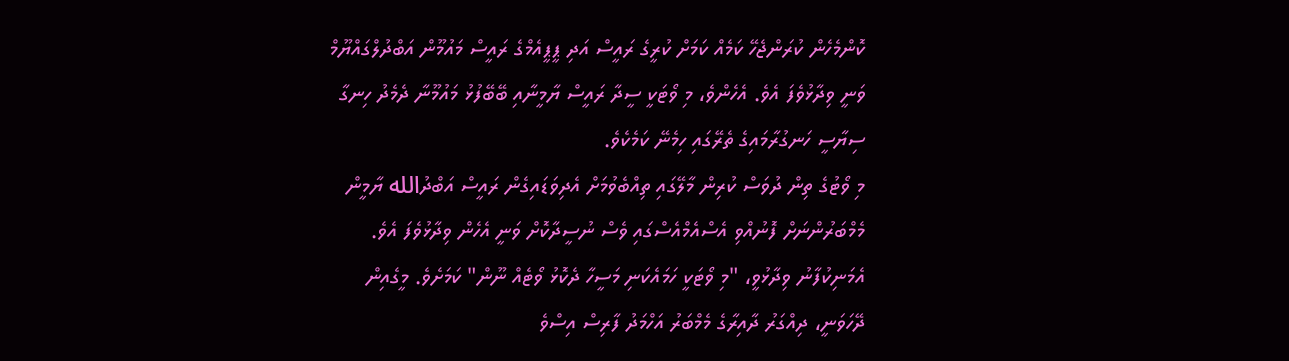ކޮންމެހެން ކުރަންޖެހޭ ކަމެއް ކަމަށް ކުރީގެ ރައީސް އަދި ޕީޕީއެމްގެ ރައީސް މައުމޫން އަބްދުލްގައްޔޫމް ވަނީ ވިދާޅުވެފަ އެވެ. އެހެންވެ، މި ވޯޓަކީ ސީދާ ރައީސް ޔާމީނާއި ބޭބޭފުޅު މައުމޫނާ ދެމެދު ހިނގާ ސިޔާސީ ހަނގުރާމައިގެ ތެރޭގައި ހިމެނޭ ކަމެކެވެ.
މި ވޯޓުގެ ތިން ދުވަސް ކުރިން މާލޭގައި ތިއްބެވުމަށް އެދިވަޑައިގެން ރައީސް އަބްދުالله ޔާމީން މެމްބަރުންނަށް ފޮނުއްވި އެސްއެމްއެސްގައި ވެސް ނުސީދާކޮށް ވަނީ އެހެން ވިދާޅުވެފަ އެވެ. އެމަނިކުފާނު ވިދާޅުވީ، "މި ވޯޓަކީ ހަމައެކަނި މަސީހާ ދެކޮޅު ވޯޓެއް ނޫން" ކަމަށެވެ. މީގެއިން ދޭހަވަނީ، ދިއްގަރު ދާއިރާގެ މެމްބަރު އަހްމަދު ފާރިސް އިސްވެ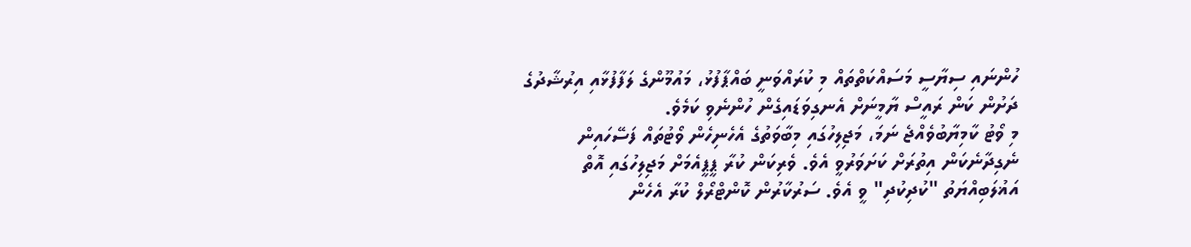ހުންނައި ސިޔާސީ މަސައްކަތްތައް މި ކުރައްވަނީ ބައްޕާފުޅު، މައުމޫންގެ ލަފާފުޅާއި އިރުޝާދުގެ ދަށުން ކަން ރައީސް ޔާމީނަށް އެނގިވަޑައިގެން ހުންނެވި ކަމެވެ.
މި ވޯޓު ކާމިޔާބުވެއްޖެ ނަމަ، މަޖިލިހުގައި މިބާވަތުގެ އެހެނިހެން ވޯޓުތައް ފަސޭހައިން ނެގިދާނެކަން އިތުރަށް ކަށަވަރުވީ އެވެ. ވެރިކަން ކުރާ ޕީޕީއެމަށް މަޖިލިހުގައި އޮތް އަޣުލަބިއްޔަތު "ކުދިކުދި" ވީ އެވެ. ސަރުކާރުން ކޮންޓްރޯލް ކުރާ އެހެން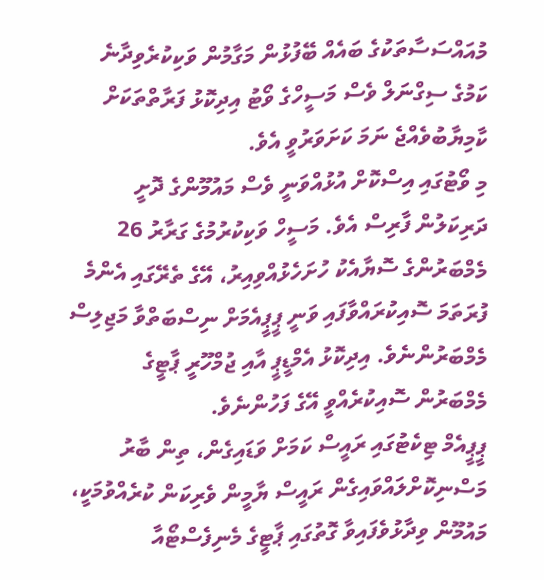މުއައްސަސާތަކުގެ ބައެއް ބޭފުޅުން މަގާމުން ވަކިކުރެވިދާނެ ކަމުގެ ސިގްނަލް ވެސް މަސީހްގެ ވޯޓު އިދިކޮޅު ފަރާތްތަކަށް ކާމިޔާބުވެއްޖެ ނަމަ ކަށަވަރުވީ އެވެ.
މި ވޯޓުގައި އިސްކޮށް އުޅުއްވަނީ ވެސް މައުމޫންގެ ދޮށީ ދަރިކަލުން ފާރިސް އެވެ. މަސީހް ވަކިކުރުމުގެ ގަރާރު 26 މެމްބަރުންގެ ސޮޔާއެކު ހުށަހެޅުއްވިއިރު، އޭގެ ތެރޭގައި އެންމެ ފުރަތަމަ ސޮއިކުރައްވާފައި ވަނީ ޕީޕީއެމަށް ނިސްބަތްވާ މަޖިލިސް މެމްބަރުންނެވެ. އިދިކޮޅު އެމްޑީޕީ އާއި ޖުމްހޫރީ ޕާޓީގެ މެމްބަރުން ސޮއިކުރެއްވީ އޭގެ ފަހުންނެވެ.
ޕީޕީއެމް ޓިކެޓުގައި ރައީސް ކަމަށް ވަޑައިގެން، ތިން ބާރު މަސްނިކޮށްލައްވައިގެން ރައީސް ޔާމީން ވެރިކަން ކުރެއްވުމަކީ، މައުމޫން ވިދާޅުވެފައިވާ ގޮތުގައި ޕާޓީގެ މެނިފެސްޓޯއާ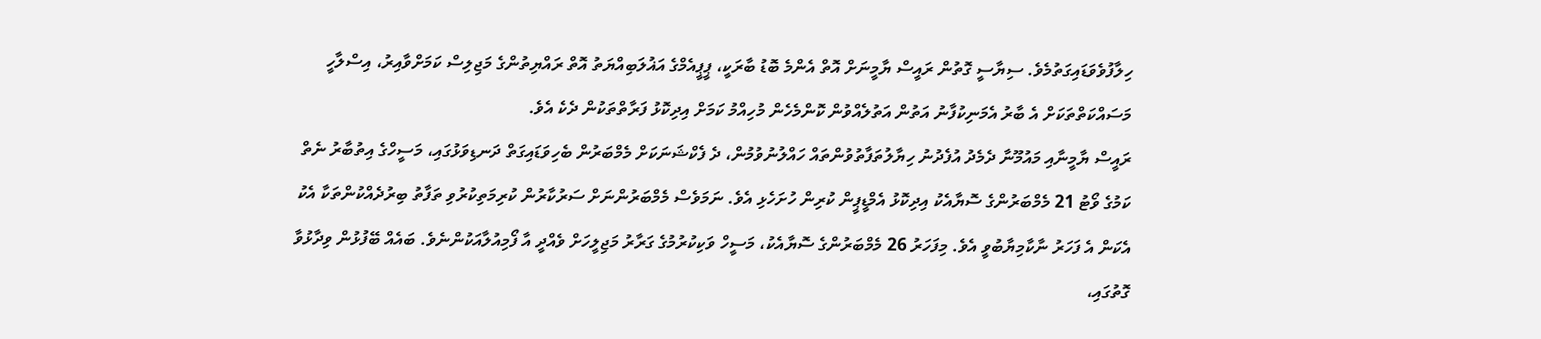ހިލާފުވެވަޑައިގަތުމެވެ. ސިޔާސީ ގޮތުން ރައީސް ޔާމީނަށް އޮތް އެންމެ ބޮޑު ބާރަކީ، ޕީޕީއެމްގެ އަޣުލަބިއްޔަތު އޮތް ރައްޔިތުންގެ މަޖިލިސް ކަމަށްވާއިރު، އިސްލާހީ މަސައްކަތްތަކަށް އެ ބާރު އެމަނިކުފާނު އަތުން އަތުލެއްވުން ކޮންމެހެން މުހިއްމު ކަމަށް އިދިކޮޅު ފަރާތްތަކުން ދެކެ އެވެ.
ރައީސް ޔާމީނާއި މައުމޫނާ ދެމެދު އުފެދުނު ހިޔާލުތަފާތުވުންތައް ހައްލުނުވުމުން، ދެ ފެކްޝަނަކަށް މެމްބަރުން ބެހިވަޑައިގަތް ދަނޑިވަޅުގައި، މަސީހްގެ އިތުބާރު ނެތް ކަމުގެ ވޯޓު 21 މެމްބަރުންގެ ސޮޔާއެކު އިދިކޮޅު އެމްޑީޕީން ކުރިން ހުށަހެޅި އެވެ. ނަމަވެސް މެމްބަރުންނަށް ސަރުކާރުން ކުރިމަތިކުރުވި ތަފާތު ބިރުދެއްކުންތަކާ އެކު އެކަން އެ ފަހަރު ނާކާމިޔާބުވީ އެވެ. މިފަހަރު 26 މެމްބަރުންގެ ސޮޔާއެކު، މަސީހް ވަކިކުރުމުގެ ގަރާރު މަޖިލީހަށް ވެއްދީ އާ ފޯމިއުލާއަކުންނެވެ. ބައެއް ބޭފުޅުން ވިދާޅުވާ ގޮތުގައި،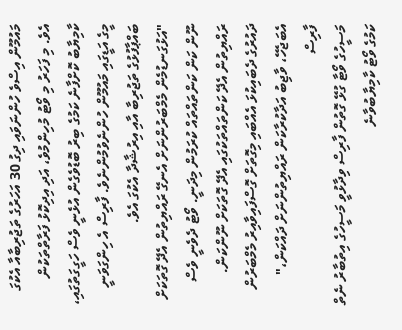މައުމޫން އިސްވެ ހުންނަވައި ދިގު 30 އަހަރުގެ ތަޖުރިބާއާ އެކުގަ އެވެ. މި ފަހަރު މި ވޯޓު މުހިންމުވެ، އަދި އިދިކޮޅު ފަރާތްތަކުން ކާމިޔާބު ކޮށްފާނެ ކަމުގެ ބިރު ބޮޑުވެގެން އުޅެނީ ވެސް ހަގީގަތުގައި، މީގެ އަޑީގައި މައުމޫން ހުންނެވުމުންނެވެ. ފާރިސް އެ ހިންގަވަނީ ބައްޕާފުޅުގެ ތަޖުރިބާ އާއި އިރުޝާދާ އެކުގަ އެވެ.
"އަޅުގަނޑުމެން މެމްބަރުންނަށް އެނގޭ ރައްޔިތުން އެދޭ ގޮތަކަށް ނޫން ކަން ކަންތައްތައް ކުރަމުން މިދަނީ. ވޯޓު ދެވެނީ ވެސް ރައްޔިތުން އެދޭ ކަންތައްތަކުގައި އެދޭ ގޮތަކަށް ނޫންކަން. ދައުރުގެ ދެބައިކުޅަ އެއްބައި މިގޮތަށް ގޮސްފައިވާއިރު މެމްބަރުން އެބަޖެހޭ، ވާޖިބު އަދާކުރާކަން ރައްޔިތުންނަށް ދައްކަން،" ފާރިސް
މަސީހުގެ ވޯޓާ ގުޅޭ ގޮތުން ފާރިސް ވިދާޅުވީ މަސީހުގެ އިތުބާރު ނެތް ކަމުގެ ވޯޓު ކާމިޔާބުވާނެ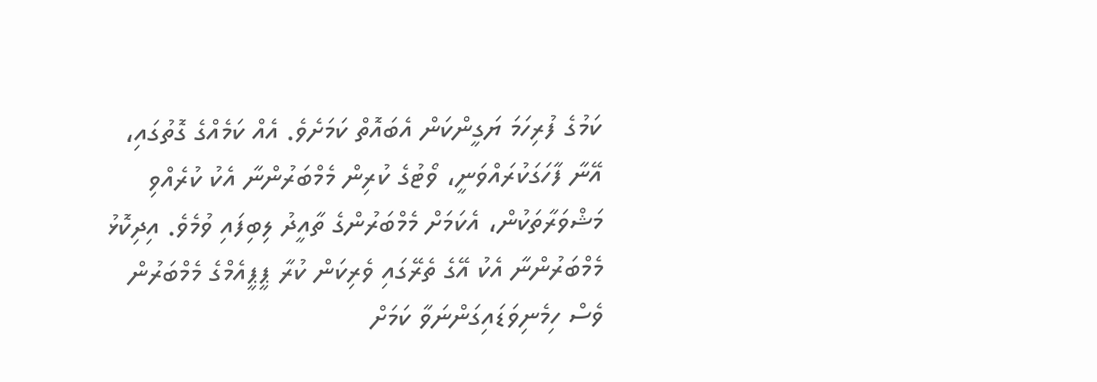ކަމުގެ ފުރިހަމަ ޔަގީންކަން އެބައޮތް ކަމަށެވެ. އެއް ކަމެއްގެ ގޮތުގައި، އޭނާ ފާހަގަކުރައްވަނީ، ވޯޓުގެ ކުރިން މެމްބަރުންނާ އެކު ކުރެއްވި މަޝްވަރާތަކުން، އެކަމަށް މެމްބަރުންގެ ތާއީދު ލިބިފައި ވުމެވެ. އިދިކޮޅު މެމްބަރުންނާ އެކު އޭގެ ތެރޭގައި ވެރިކަން ކުރާ ޕީޕީއެމްގެ މެމްބަރުން ވެސް ހިމެނިވަޑައިގަންނަވާ ކަމަށް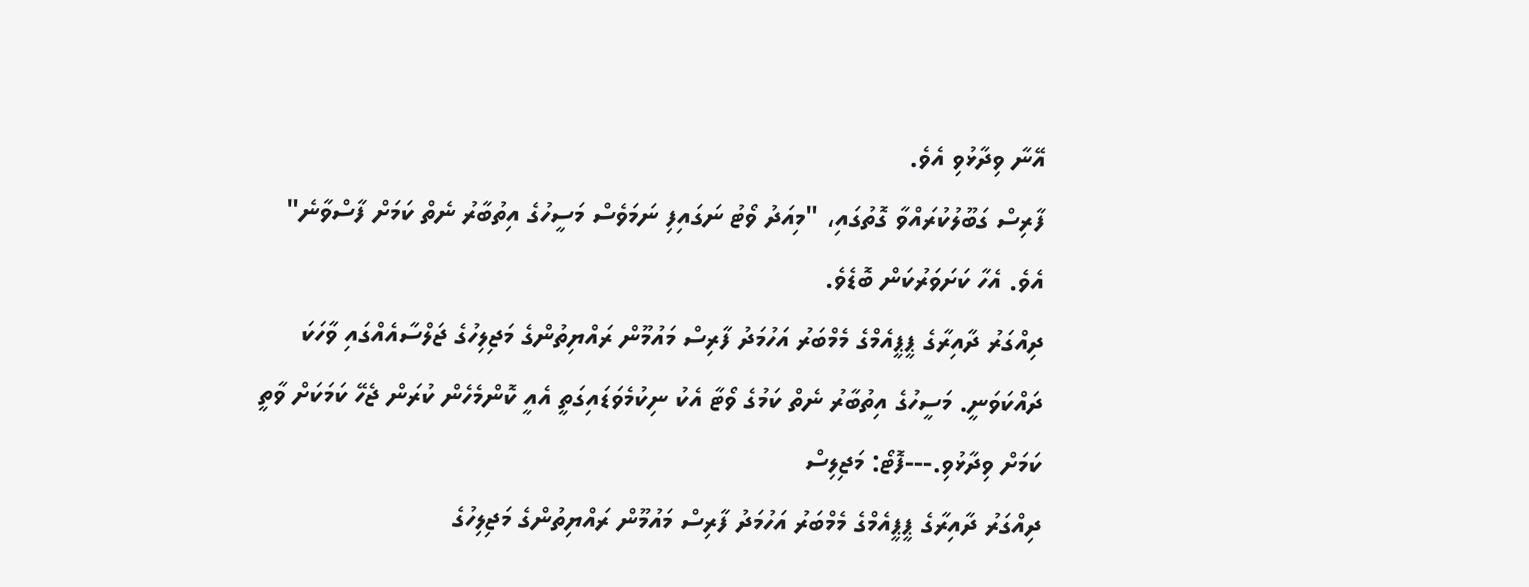އޭނާ ވިދާޅުވި އެވެ.
ފާރިސް ގަބޫލުކުރައްވާ ގޮތުގައި، "މިއަދު ވޯޓު ނަގައިފި ނަމަވެސް މަސީހުގެ އިތުބާރު ނެތް ކަމަށް ފާސްވާނެ" އެވެ. އެހާ ކަށަވަރުކަން ބޮޑެވެ.
ދިއްގަރު ދާއިރާގެ ޕީޕީއެމްގެ މެމްބަރު އަހުމަދު ފާރިސް މައުމޫން ރައްޔިތުންގެ މަޖިލިހުގެ ޖަލްސާއެއްގައި ވާހަކަ ދައްކަވަނީ. މަސީހުގެ އިތުބާރު ނެތް ކަމުގެ ވޯޓާ އެކު ނިކުމެވަޑައިގަތީ އެއީ ކޮންމެހެން ކުރަން ޖެހޭ ކަމަކަށް ވާތީ ކަމަށް ވިދާޅުވި.---ފޮޓޯ: މަޖިލިސް
ދިއްގަރު ދާއިރާގެ ޕީޕީއެމްގެ މެމްބަރު އަހުމަދު ފާރިސް މައުމޫން ރައްޔިތުންގެ މަޖިލިހުގެ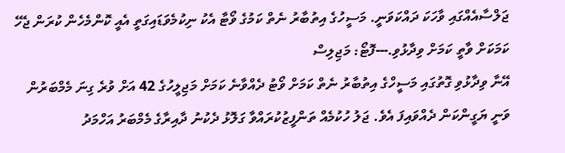ޖަލްސާއެއްގައި ވާހަކަ ދައްކަވަނީ. މަސީހުގެ އިތުބާރު ނެތް ކަމުގެ ވޯޓާ އެކު ނިކުމެވަޑައިގަތީ އެއީ ކޮންމެހެން ކުރަން ޖެހޭ ކަމަކަށް ވާތީ ކަމަށް ވިދާޅުވި.---ފޮޓޯ: މަޖިލިސް
އޭނާ ވިދާޅުވި ގޮތުގައި މަސީހްގެ އިތުބާރު ނެތް ކަމަށް ވޯޓު ދެއްވާނެ ކަމަށް މަޖިލީހުގެ 42 އަށް ވުރެ ގިނަ މެމްބަރުން ވަނީ ޔަގީންކަން ދެއްވައިފަ އެވެ. ޖަލު ހުކުމެއް ތަންފީޒުކުރައްވާ ގަލޮޅު ދެކުނު ދާއިރާގެ މެމްބަރު އަހްމަދު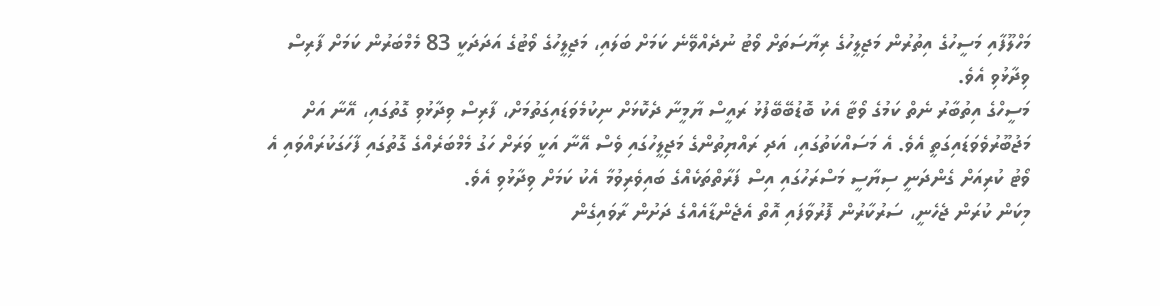މަހްލޫފާއި މަސީހުގެ އިތުރުން މަޖިލީހުގެ ރިޔާސަތަށް ވޯޓު ނުދެއްވޭނެ ކަމަށް ބަލައި، މަޖިލީހުގެ ވޯޓުގެ އަދަދަކީ 83 މެމްބަރުން ކަމަށް ފާރިސް ވިދާޅުވި އެވެ.
މަސީހްގެ އިތުބާރު ނެތް ކަމުގެ ވޯޓާ އެކު ބޮޑުބޭބޭފުޅު ރައީސް ޔާމީނާ ދެކޮޅަށް ނިކުމެވަޑައިގަތުމަށް، ފާރިސް ވިދާޅުވި ގޮތުގައި، އޭނާ އަށް މަޖުބޫރުވެވަޑައިގަތީ އެވެ. އެ މަސައްކަތުގައި، އަދި ރައްޔިތުންގެ މަޖިލީހުގައި ވެސް އޭނާ އަކީ ވަރަށް ހަގު މެމްބަރެއްގެ ގޮތުގައި ފާހަގަކުރައްވައި އެ ވޯޓު ކުރިއަށް ގެންދަނީ ސިޔާސީ މަސްރަހުގައި އިސް ފަރާތްތަކެއްގެ ބައިވެރިވުމާ އެކު ކަމަށް ވިދާޅުވި އެވެ.
މިކަން ކުރަން ޖެހެނީ، ސަރުކާރުން ފޮރުވާފައި އޮތް އެޖެންޑާއެއްގެ ދަށުން ރާވައިގެން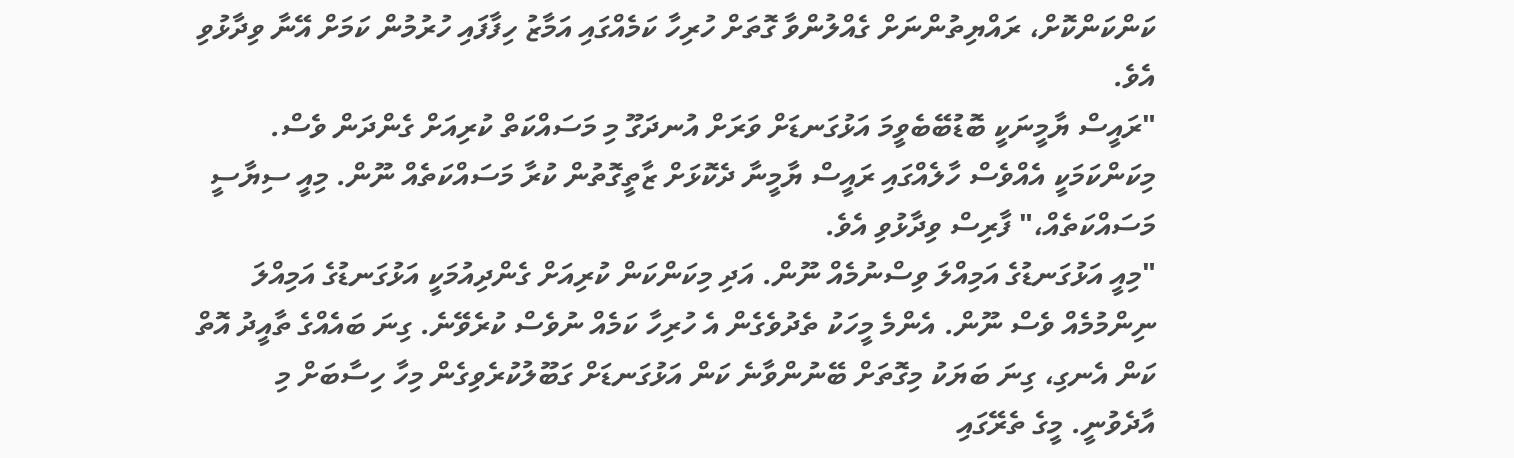ކަންކަންކޮށް، ރައްޔިތުންނަށް ގެއްލުންވާ ގޮތަށް ހުރިހާ ކަމެއްގައި އަމާޒު ހިފާފައި ހުރުމުން ކަމަށް އޭނާ ވިދާޅުވި އެވެ.
"ރައީސް ޔާމީނަކީ ބޮޑުބޭބެވީމަ އަޅުގަނޑަށް ވަރަށް އުނދަގޫ މި މަސައްކަތް ކުރިއަށް ގެންދަން ވެސް. މިކަންކަމަކީ އެއްވެސް ހާލެއްގައި ރައީސް ޔާމީނާ ދެކޮޅަށް ޒާތީގޮތުން ކުރާ މަސައްކަތެއް ނޫން. މިއީ ސިޔާސީ މަސައްކަތެއް،" ފާރިސް ވިދާޅުވި އެވެ.
"މިއީ އަޅުގަނޑުގެ އަމިއްލަ ވިސްނުމެއް ނޫން. އަދި މިކަންކަން ކުރިއަށް ގެންދިއުމަކީ އަޅުގަނޑުގެ އަމިއްލަ ނިންމުމެއް ވެސް ނޫން. އެންމެ މީހަކު ތެދުވެގެން އެ ހުރިހާ ކަމެއް ނުވެސް ކުރެވޭނެ. ގިނަ ބައެއްގެ ތާއީދު އޮތް ކަން އެނގި، ގިނަ ބަޔަކު މިގޮތަށް ބޭނުންވާނެ ކަން އަޅުގަނޑަށް ގަބޫލުކުރެވިގެން މިހާ ހިސާބަށް މި އާދެވުނީ. މީގެ ތެރޭގައި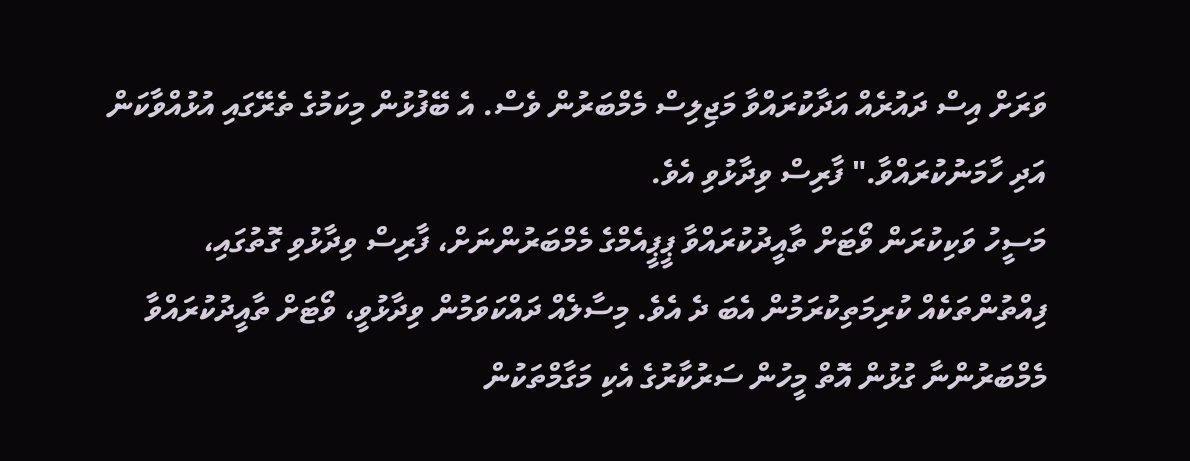ވަރަށް އިސް ދައުރެއް އަދާކުރައްވާ މަޖިލިސް މެމްބަރުން ވެސް. އެ ބޭފުޅުން މިކަމުގެ ތެރޭގައި އުޅުއްވާކަން އަދި ހާމަނުކުރައްވާ." ފާރިސް ވިދާޅުވި އެވެ.
މަސީހު ވަކިކުރަން ވޯޓަށް ތާއީދުކުރައްވާ ޕީޕީއެމްގެ މެމްބަރުންނަށް، ފާރިސް ވިދާޅުވި ގޮތުގައި، ފިއްތުންތަކެއް ކުރިމަތިކުރަމުން އެބަ ދެ އެވެ. މިސާލެއް ދައްކަވަމުން ވިދާޅުވީ، ވޯޓަށް ތާއީދުކުރައްވާ މެމްބަރުންނާ ގުޅުން އޮތް މީހުން ސަރުކާރުގެ އެކި މަގާމްތަކުން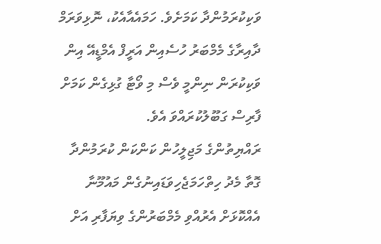ވަކިކުރަމުންދާ ކަމަށެވެ. ހަމައެއާއެކު، ނޮޅިވަރަމް ދާއިރާގެ މެމްބަރު ހުސެއިން އަރީފް އެމްޑީއޭ އިން ވަކިކުރަން ނިންމީ ވެސް މި ވޯޓާ ގުޅިގެން ކަމަށް ފާރިސް ގަބޫލުކުރައްވަ އެވެ.
ރައްޔިތުންގެ މަޖިލީހުން ކަންކަން ކުރަމުންދާ ގޮތާ މެދު ހިތްހަމަޖެހިވަޑައިނުގެން މައުމޫނާ އެއްކޮޅަށް އެރުއްވި މެމްބަރުންގެ ވިޔަފާރި އަށް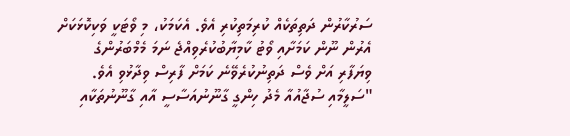ސަރުކާރުން ދަތިތަކެއް ކުރިމަތިކުރި އެވެ. އެކަމަކު، މި ވޯޓަކީ ވަކިކޮޅަކަށް އެރުން ނޫން ކަމަށާއި ވޯޓު ކާމިޔާބުކުރެވިއްޖެ ނަމަ މެމްބަރުންގެ ވިޔަފާރި އަށް ވެސް ދަތިނުކުރެވޭނެ ކަމަށް ފާރިސް ވިދާޅުވި އެވެ.
"ސަލީމާއި ސުޖާއުއާ މެދު ހިންގީ ގާނޫނުއަސާސީ އާއި ގާނޫނުތަކާއި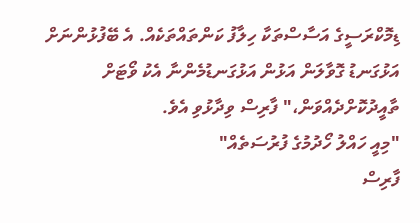ޑިމޮކްރަސީގެ އަސާސްތަކާ ހިލާފު ކަންތައްތަކެއް. އެ ބޭފުޅުންނަށް އަޅުގަނޑު ގޮވާލަން އަޅުން އަޅުގަނޑުމެންނާ އެކު ވޯޓަށް ތާއީދުކޮށްދެއްވަން،" ފާރިސް ވިދާޅުވި އެވެ.
"މިއީ ހައްލު ހޯދުމުގެ ފުރުސަތެއް"
ފާރިސް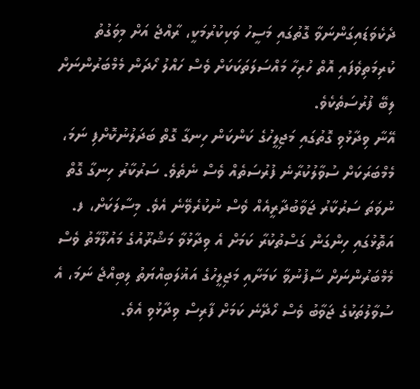ދެކެވަޑައިގަންނަވާ ގޮތުގައި މަސީހު ވަކިކުރުމަކީ، ރާއްޖެ އަށް މިވަގުތު ކުރިމަތިވެފައި އޮތް ހުރިހާ މައްސަލަތަކަކަށް ވެސް ހައްލު ހޯދަން މެމްބަރުންނަށް ލިބޭ ފުރުސަތެކެވެ.
އޭނާ ވިދާޅުވި ގޮތުގައި މަޖިލީހުގެ ކަންކަން ހިނގާ ގޮތް ބަދަލުނުކޮށްފި ނަމަ، މެމްބަރަކަށް ސުވާލުކުރާނެ ފުރުސަތެއް ވެސް ނެތެވެ. ސަރުކާރު ހިނގާ ގޮތް ނުވަތަ ސަރުކާރު ޖަވާބުދާރީއެއް ވެސް ނުކުރެވޭނެ އެވެ. މިސާލަކަށް، ފ. އަތޮޅުގައި ހިންގަން ގަސްތުކުރާ ކަމަށް އެ ވިދާޅުވާ މަޝްރޫއުގެ މައުލޫމާތު ވެސް މެމްބަރުންނަށް ސާފުނުވާ ކަމަށާއި މަޖިލީހުގެ އަޣުލަބިއްޔަތު ލިބިއްޖެ ނަމަ، އެ ސުވާލުތަކުގެ ޖަވާބު ވެސް ހޯދޭނެ ކަމަށް ފާރިސް ވިދާޅުވި އެވެ.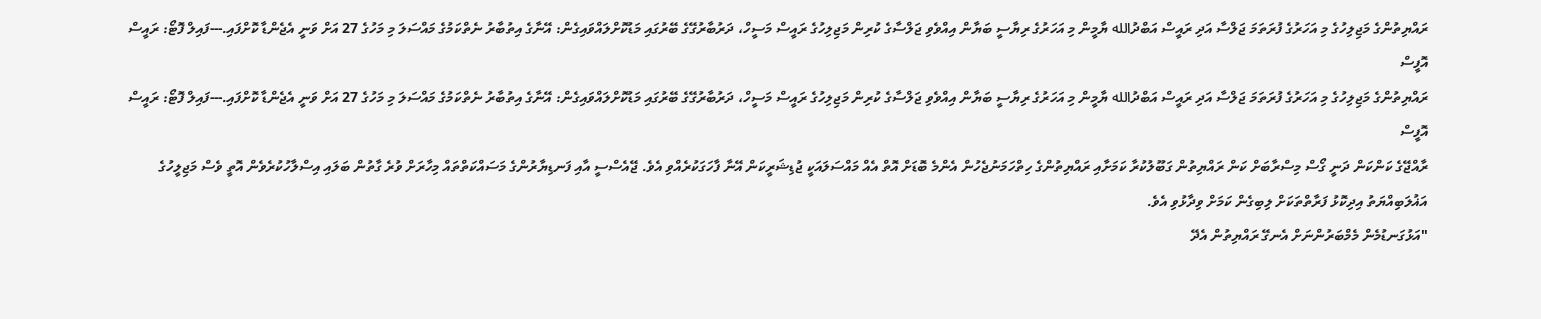ރައްޔިތުންގެ މަޖިލިހުގެ މި އަހަރުގެ ފުރަތަމަ ޖަލްސާ އަދި ރައީސް އަބްދުالله ޔާމީން މި އަހަރުގެ ރިޔާސީ ބަޔާން އިއްވެވި ޖަލްސާގެ ކުރިން މަޖިލިހުގެ ރައީސް މަސީހް، ދަރުބާރުގޭގެ ބޭރުގައި މަޑުކޮށްލައްވައިގެން: އޭނާގެ އިތުބާރު ނެތްކަމުގެ މައްސަލަ މި މަހުގެ 27 އަށް ވަނީ އެޖެންޑާ ކޮށްފައި.---ފައިލް ފޮޓޯ: ރައީސް އޮފީސް
ރައްޔިތުންގެ މަޖިލިހުގެ މި އަހަރުގެ ފުރަތަމަ ޖަލްސާ އަދި ރައީސް އަބްދުالله ޔާމީން މި އަހަރުގެ ރިޔާސީ ބަޔާން އިއްވެވި ޖަލްސާގެ ކުރިން މަޖިލިހުގެ ރައީސް މަސީހް، ދަރުބާރުގޭގެ ބޭރުގައި މަޑުކޮށްލައްވައިގެން: އޭނާގެ އިތުބާރު ނެތްކަމުގެ މައްސަލަ މި މަހުގެ 27 އަށް ވަނީ އެޖެންޑާ ކޮށްފައި.---ފައިލް ފޮޓޯ: ރައީސް އޮފީސް
ރާއްޖޭގެ ކަންކަން ދަނީ ގޯސް މިސްރާބަށް ކަން ރައްޔިތުން ގަބޫލުކުރާ ކަމަށާއި ރައްޔިތުންގެ ހިތްހަމަނުޖެހުން އެންމެ ބޮޑަށް އޮތް އެއް މައްސަލައަކީ ޖުޑިޝަރީކަން އޭނާ ފާހަގަކުރެއްވި އެވެ. ޖޭއެސްސީ އާއި ފަނޑިޔާރުންގެ މަސައްކަތްތައް މިހާރަށް ވުރެ ގާތުން ބަލައި އިސްލާހުކުރެވެން އޮތީ ވެސް މަޖިލީހުގެ އަޣުލަބިއްޔަތު އިދިކޮޅު ފަރާތްތަކަށް ލިބިގެން ކަމަށް ވިދާޅުވި އެވެ.
"އަޅުގަނޑުމެން މެމްބަރުންނަށް އެނގޭ ރައްޔިތުން އެދޭ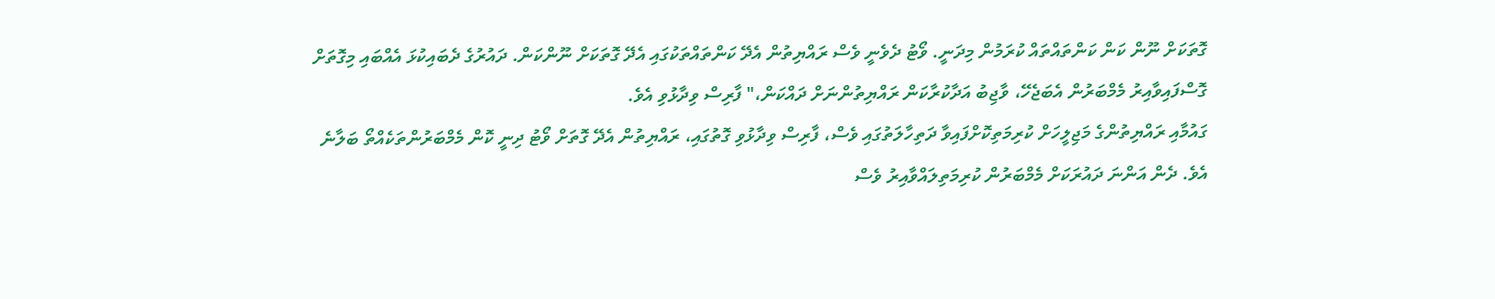ގޮތަކަށް ނޫން ކަން ކަންތައްތައް ކުރަމުން މިދަނީ. ވޯޓު ދެވެނީ ވެސް ރައްޔިތުން އެދޭ ކަންތައްތަކުގައި އެދޭ ގޮތަކަށް ނޫންކަން. ދައުރުގެ ދެބައިކުޅަ އެއްބައި މިގޮތަށް ގޮސްފައިވާއިރު މެމްބަރުން އެބަޖެހޭ، ވާޖިބު އަދާކުރާކަން ރައްޔިތުންނަށް ދައްކަން،" ފާރިސް ވިދާޅުވި އެވެ.
ގައުމާއި ރައްޔިތުންގެ މަޖިލީހަށް ކުރިމަތިކޮށްފައިވާ ދަތިހާލަތުގައި ވެސް، ފާރިސް ވިދާޅުވި ގޮތުގައި، ރައްޔިތުން އެދޭ ގޮތަށް ވޯޓު ދިނީ ކޮން މެމްބަރުންތަކެއްތޯ ބަލާނެ އެވެ. ދެން އަންނަ ދައުރަކަށް މެމްބަރުން ކުރިމަތިލައްވާއިރު ވެސް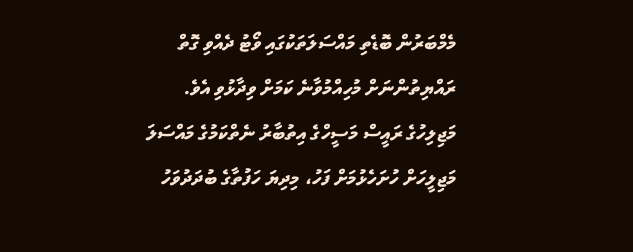މެމްބަރުން ބޮޑެތި މައްސަލަތަކުގައި ވޯޓު ދެއްވި ގޮތް ރައްޔިތުންނަށް މުހިއްމުވާނެ ކަމަށް ވިދާޅުވި އެވެ.
މަޖިލިހުގެ ރައީސް މަސީހްގެ އިތުބާރު ނެތްކަމުގެ މައްސަލަ މަޖިލީހަށް ހުށަހެޅުމަށް ފަހު، މިދިޔަ ހަފުތާގެ ބުދަދުވަހު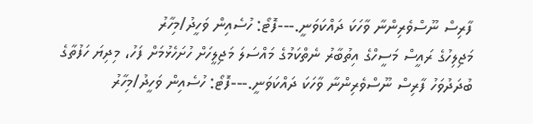ފާރިސް ނޫސްވެރިންނާ ވާހަކަ ދައްކަވަނީ.---ފޮޓޯ: ހުސެއިން ވަހީދު/މިހާރު
މަޖިލިހުގެ ރައީސް މަސީހްގެ އިތުބާރު ނެތްކަމުގެ މައްސަލަ މަޖިލީހަށް ހުށަހެޅުމަށް ފަހު، މިދިޔަ ހަފުތާގެ ބުދަދުވަހު ފާރިސް ނޫސްވެރިންނާ ވާހަކަ ދައްކަވަނީ.---ފޮޓޯ: ހުސެއިން ވަހީދު/މިހާރު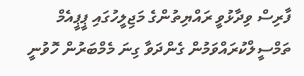ފާރިސް ވިދާޅުވީ ރައްޔިތުންގެ މަޖިލީހުގައި ޕީޕީއެމް ތަމްސީލްކުރައްވަމުން ގެންދަވާ ގިނަ މެމްބަރުން ހޮވުނީ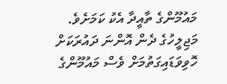މައުމޫންގެ ތާއީދާ އެކު ކަމަށެވެ. މަޖިލީހުގެ ދެން އޮންނަ ދައުރަކަށް ހޮވިވަޑައިގަތުމަށް ވެސް މައުމޫންގެ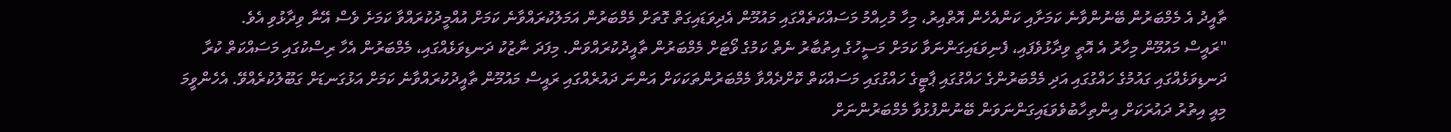ތާއީދު އެ މެމްބަރުން ބޭނުންވާނެ ކަމަށާއި ކަންއެހެން އޮތްއިރު، މިހާ މުހިއްމު މަސައްކަތެއްގައި މައުމޫން އެދިވަޑައިގަތް ގޮތަށް މެމްބަރުން އަމަލުކުރައްވާނެ ކަމަށް އުއްމީދުކުރައްވާ ކަމަށެ ވެސް އޭނާ ވިދާޅުވި އެވެ.
"ރައީސް މައުމޫން މިހާރު އެ އޮތީ ވިދާޅުވެފައި، ފެނިވަޑައިގަންނަވާ ކަމަށް މަސީހުގެ އިތުބާރު ނެތް ކަމުގެ ވޯޓަށް މެމްބަރުން ތާއީދުކުރައްވަން. މިފަދަ ނާޒުކު ދަނޑިވަޅެއްގައި، މެމްބަރުން އެހާ ރިސްކުގައި މަސައްކަތް ކުރާ ދަނޑިވަޅެއްގައި ގައުމުގެ ހައްގުގައި އަދި މެމްބަރުންގެ ހައްގުގައި ޕާޓީގެ ހައްގުގައި މަސައްކަތް ކޮށްދެއްވާ މެމްބަރުންތަކަކަށް އަންނަ ދައުރެއްގައި ރައީސް މައުމޫން ތާއީދުކުރައްވާނެ ކަމަށް އަޅުގަނޑަށް ގަބޫލުކުރެއްވޭ. އެހެންވީމަ މިއީ އިތުރު ދައުރަކަށް އިންތިހާބުވެވަޑައިގަންނަވަން ބޭނުންފުޅުވާ މެމްބަރުންނަށް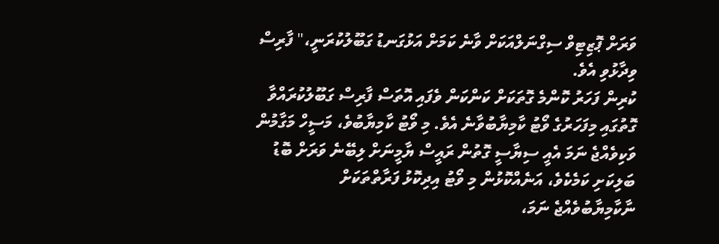ވަރަށް ޕޮޒިޓިވް ސިގްނަލްއަކަށް ވާނެ ކަމަށް އަޅުގަނޑު ގަބޫލުކުރަނީ،" ފާރިސް ވިދާޅުވި އެވެ.
ކުރިން ފަހަރު ކޮންމެ ގޮތަކަށް ކަންކަން ވެފައި އޮތަސް ފާރިސް ގަބޫލުކުރައްވާ ގޮތުގައި މިފަހަރުގެ ވޯޓު ކާމިޔާބުވާނެ އެވެ. މި ވޯޓު ކާމިޔާބުވެ، މަސީހް މަގާމުން ވަކިވެއްޖެ ނަމަ އެއީ ސިޔާސީ ގޮތުން ރައީސް ޔާމީނަށް ލިބޭނެ ވަރަށް ބޮޑު ބަލިކަށި ކަމެކެވެ، އަނެއްކޮޅުން މި ވޯޓު އިދިކޮޅު ފަރާތްތަކަށް ނާކާމިޔާބުވެއްޖެ ނަމަ،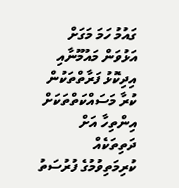ގައުމު ހަމަ މަގަށް އަޅުވަން މައުމޫނާއި އިދިކޮޅު ފަރާތްތަކުން ކުރާ މަސައްކަތްތަކަށް އިންތިހާ އަށް ދަތިތަކެއް ކުރިމަތިވުމުގެ ފުރުސަތު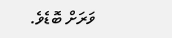ވަރަށް ބޮޑެވެ.